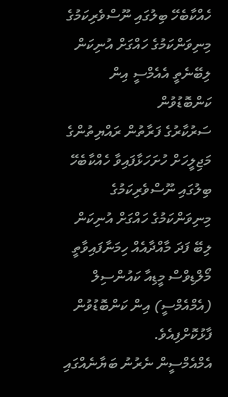ހެއްކާބެހޭ ބިލުގައި ނޫސްވެރިކަމުގެ މިނިވަންކަމުގެ ހައްގަށް އުނިކަން ލިބޭނެތީ އެއެމްސީ އިން ކަންބޮޑުވުން
ސަރުކާރުގެ ފަރާތުން ރައްޔިތުންގެ މަޖިލީހަށް ހުށަހަޅާފައިވާ ހެއްކާބެހޭ ބިލުގައި ނޫސްވެރިކަމުގެ މިނިވަންކަމުގެ ހައްގަށް އުނިކަން ލިބޭ ފަދަ މާއްދާއެއް ހިމަނާފައިވާތީ މޯލްޑިވްސް މީޑިއާ ކައުންސިލް (އެމްއެމްސީ) އިން ކަންބޮޑުވުން ފާޅުކޮށްފިއެވެ.
އެމްއެމްސީން ނެރުނު ބަޔާނެއްގައި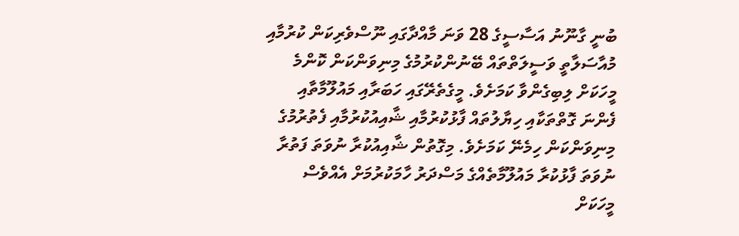ބުނީ ގާނޫނު އަސާސީގެ 28 ވަނަ މާއްދާގައި ނޫސްވެރިކަން ކުރުމާއި މުއާސަލާތީ ވަސީލަތްތައް ބޭނުންކުރުމުގެ މިނިވަންކަން ކޮންމެ މީހަކަށް ލިބިގެންވާ ކަމަށެވެ. މީގެތެރޭގައި ހަބަރާއި މައުލޫމާތާއި ފެންނަ ގޮތްތަކާއި ހިޔާލުތައް ފާޅުކުރުމާއި ޝާއިއުކުރުމާއި ފެތުރުމުގެ މިނިވަންކަން ހިމެނޭ ކަމަށެވެ. މިގޮތުން ޝާއިއުކުރާ ނުވަތަ ފަތުރާ ނުވަތަ ފާޅުކުރާ މައުލޫމާތެއްގެ މަސްދަރު ހާމަކުރުމަށް އެއްވެސް މީހަކަށް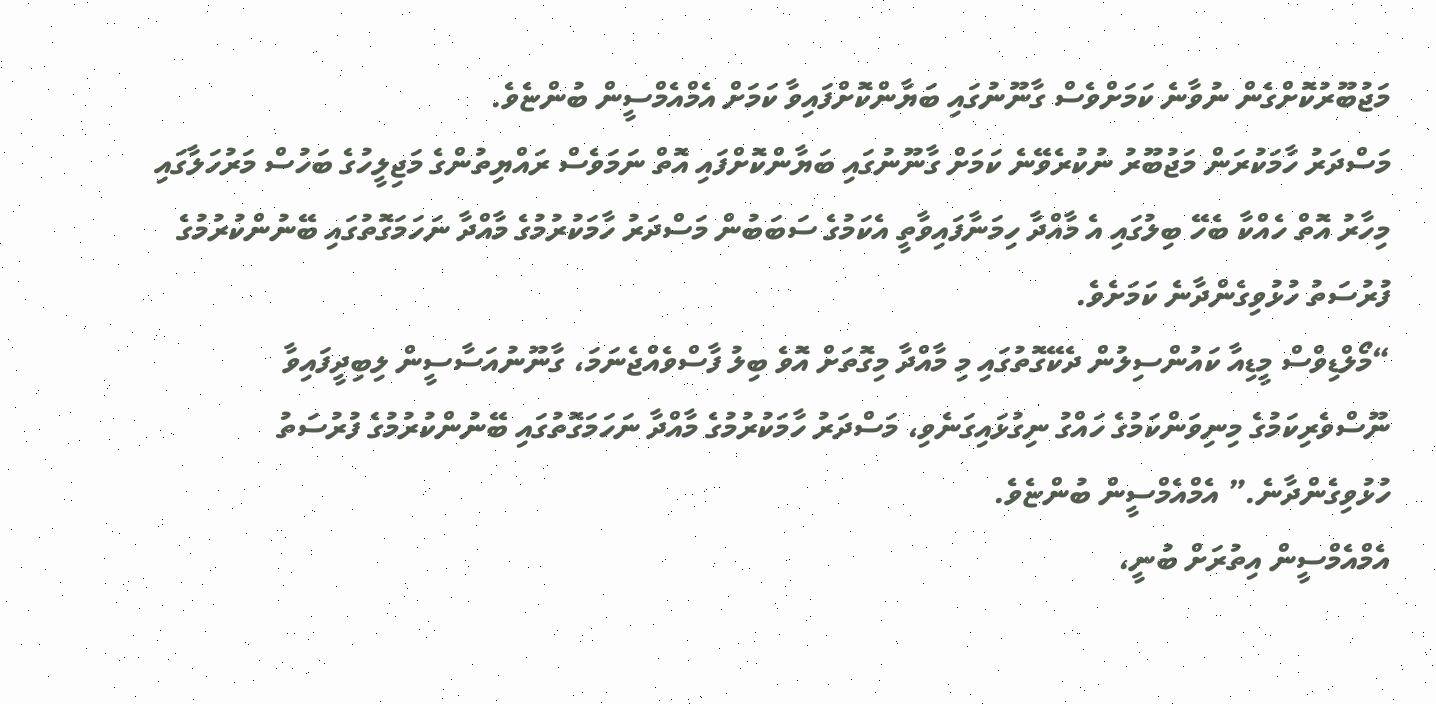މަޖުބޫރުކޮށްގެން ނުވާނެ ކަމަށްވެސް ގާނޫނުގައި ބަޔާންކޮށްފައިވާ ކަމަށް އެމްއެމްސީން ބުންޏެވެ.
މަސްދަރު ހާމަކުރަން މަޖުބޫރު ނުކުރެވޭނެ ކަމަށް ގާނޫނުގައި ބަޔާންކޮށްފައި އޮތް ނަމަވެސް ރައްޔިތުންގެ މަޖިލީހުގެ ބަހުސް މަރުހަލާގައި މިހާރު އޮތް ހެއްކާ ބެހޭ ބިލުގައި އެ މާއްދާ ހިމަނާފައިވާތީ އެކަމުގެ ސަބަބުން މަސްދަރު ހާމަކުރުމުގެ މާއްދާ ނަހަމަގޮތުގައި ބޭނުންކުރުމުގެ ފުރުސަތު ހުޅުވިގެންދާނެ ކަމަށެވެ.
“މޯލްޑިވްސް މީޑިއާ ކައުންސިލުން ދެކޭގޮތުގައި މި މާއްދާ މިގޮތަށް އޮވެ ބިލު ފާސްވެއްޖެނަމަ، ގާނޫނުއަސާސީން ލިބިދީފައިވާ ނޫސްވެރިކަމުގެ މިނިވަންކަމުގެ ހައްގު ނިގުޅައިގަނެވި، މަސްދަރު ހާމަކުރުމުގެ މާއްދާ ނަހަމަގޮތުގައި ބޭނުންކުރުމުގެ ފުރުސަތު ހުޅުވިގެންދާނެ.” އެމްއެމްސީން ބުންޏެވެ.
އެމްއެމްސީން އިތުރަށް ބުނީ،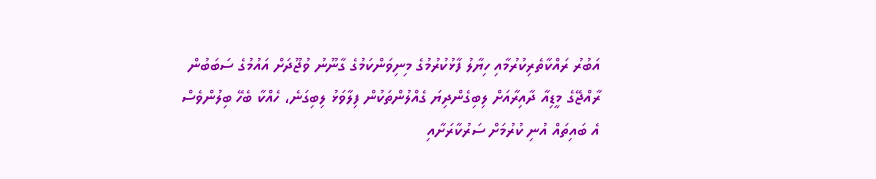އަބުރު ރައްކާތެރިކުރުމާއި ހިޔާލު ފާޅުކުރުމުގެ މިނިވަންކަމުގެ ގާނޫނު ވުޖޫދަށް އައުމުގެ ސަބަބުން ރާއްޖޭގެ މީޑިއާ ދާއިރާއަށް ލިބިގެންދިޔަ ގެއްލުންތަކުން ފިލާވަޅު ލިބިގަނެ، ހެއްކާ ބެހޭ ބިލުންވެސް އެ ބައިތައް އުނި ކުރުމަށް ސަރުކާރަށާއި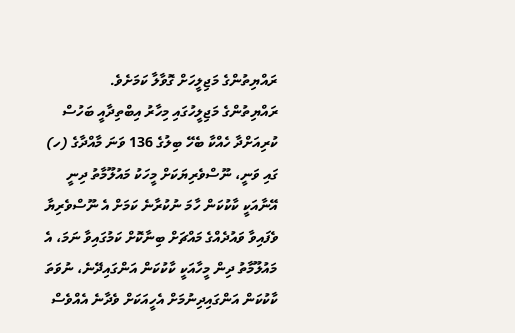ރައްޔިތުންގެ މަޖިލީހަށް ގޮވާލާ ކަމަށެވެ.
ރައްޔިތުންގެ މަޖިލީހުގައި މިހާރު އިބްތިދާއީ ބަހުސް ކުރިއަށްދާ ހެއްކާ ބެހޭ ބިލުގެ 136 ވަނަ މާއްދާގެ (ހ) ގައި ވަނީ، ނޫސްވެރިޔަކަށް މީހަކު މައުލޫމާތު ދިނީ އޭނާއަކީ ކާކުކަން ހާމަ ނުކުރާނެ ކަމަށް އެ ނޫސްވެރިޔާ ވެފައިވާ ވައުދެއްގެ މައްޗަށް ބިނާކޮށް ކަމުގައިވާ ނަމަ، އެ މައުލޫމާތު ދިން މީހާއަކީ ކާކުކަން އަންގައިދޭނެ، ނުވަތަ ކާކުކަން އަންގައިދިނުމަށް އެހީއަކަށް ވެދާނެ އެއްވެސް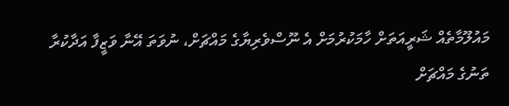މައުލޫމާތެއް ޝަރީއަތަށް ހާމަކުރުމަށް އެ ނޫސްވެރިޔާގެ މައްޗަށް، ނުވަތަ އޭނާ ވަޒީފާ އަދާކުރާ ތަނުގެ މައްޗަށް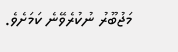މަޖުބޫރު ނުކުރެވޭނެ ކަމަށެވެ.